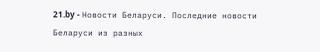21.by - Новости Беларуси. Последние новости Беларуси из разных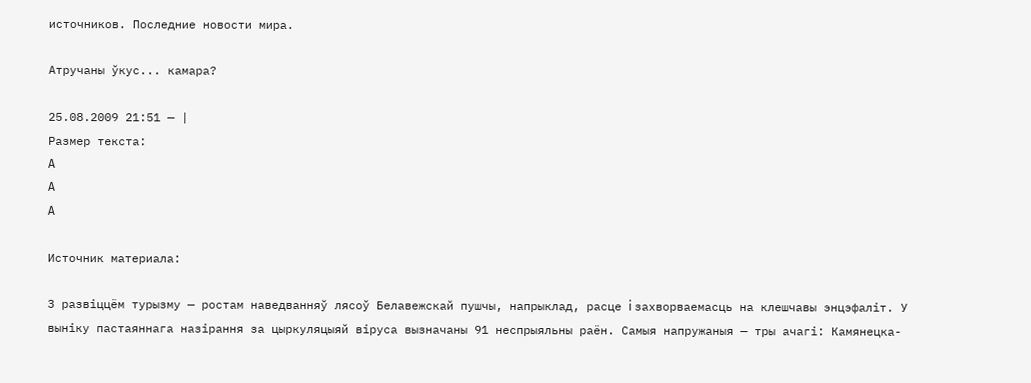источников. Последние новости мира.

Атручаны ўкус... камара?

25.08.2009 21:51 — |
Размер текста:
A
A
A

Источник материала:

З развiццём турызму — ростам наведванняў лясоў Белавежскай пушчы, напрыклад, расце i захворваемасць на клешчавы энцэфалiт. У вынiку пастаяннага назiрання за цыркуляцыяй вiруса вызначаны 91 неспрыяльны раён. Самыя напружаныя — тры ачагi: Камянецка-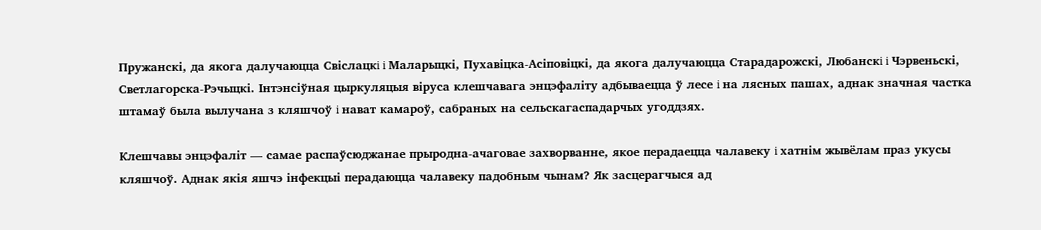Пружанскi, да якога далучаюцца Свiслацкi i Маларыцкi, Пухавiцка-Асiповiцкi, да якога далучаюцца Старадарожскi, Любанскi i Чэрвеньскi, Светлагорска-Рэчыцкi. Iнтэнсiўная цыркуляцыя вiруса клешчавага энцэфалiту адбываецца ў лесе i на лясных пашах, аднак значная частка штамаў была вылучана з кляшчоў i нават камароў, сабраных на сельскагаспадарчых угоддзях.

Клешчавы энцэфалiт — самае распаўсюджанае прыродна-ачаговае захворванне, якое перадаецца чалавеку i хатнiм жывёлам праз укусы кляшчоў. Аднак якiя яшчэ iнфекцыi перадаюцца чалавеку падобным чынам? Як засцерагчыся ад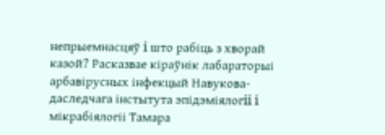непрыемнасцяў i што рабiць з хворай казой? Расказвае кiраўнiк лабараторыi арбавiрусных iнфекцый Навукова-даследчага iнстытута эпiдэмiялогii i мiкрабiялогii Тамара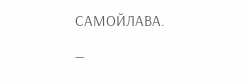САМОЙЛАВА.

—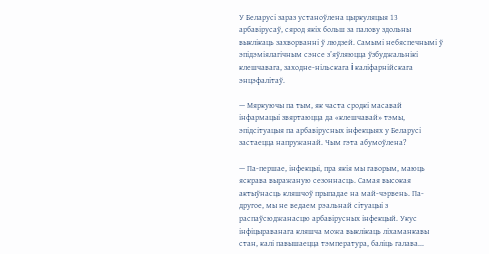У Беларусi зараз устаноўлена цыркуляцыя 13 арбавiрусаў, сярод якiх больш за палову здольны выклiкаць захворваннi ў людзей. Самымi небяспечнымi ў эпiдэмiялагiчным сэнсе з’яўляюцца ўзбуджальнiкi клешчавага, заходне-нiльскага i калiфарнiйскага энцэфалiтаў.

— Мяркуючы па тым, як часта сродкi масавай iнфармацыi звяртаюцца да «клешчавай» тэмы, эпiдсiтуацыя па арбавiрусных iнфекцыях у Беларусi застаецца напружанай. Чым гэта абумоўлена?

— Па-першае, iнфекцыi, пра якiя мы гаворым, маюць яскрава выражаную сезоннасць. Самая высокая актыўнасць кляшчоў прыпадае на май-чэрвень. Па-другое, мы не ведаем рэальнай сiтуацыi з распаўсюджанасцю арбавiрусных iнфекцый. Укус iнфiцыраванага кляшча можа выклiкаць лiхаманкавы стан, калi павышаецца тэмпература, балiць галава...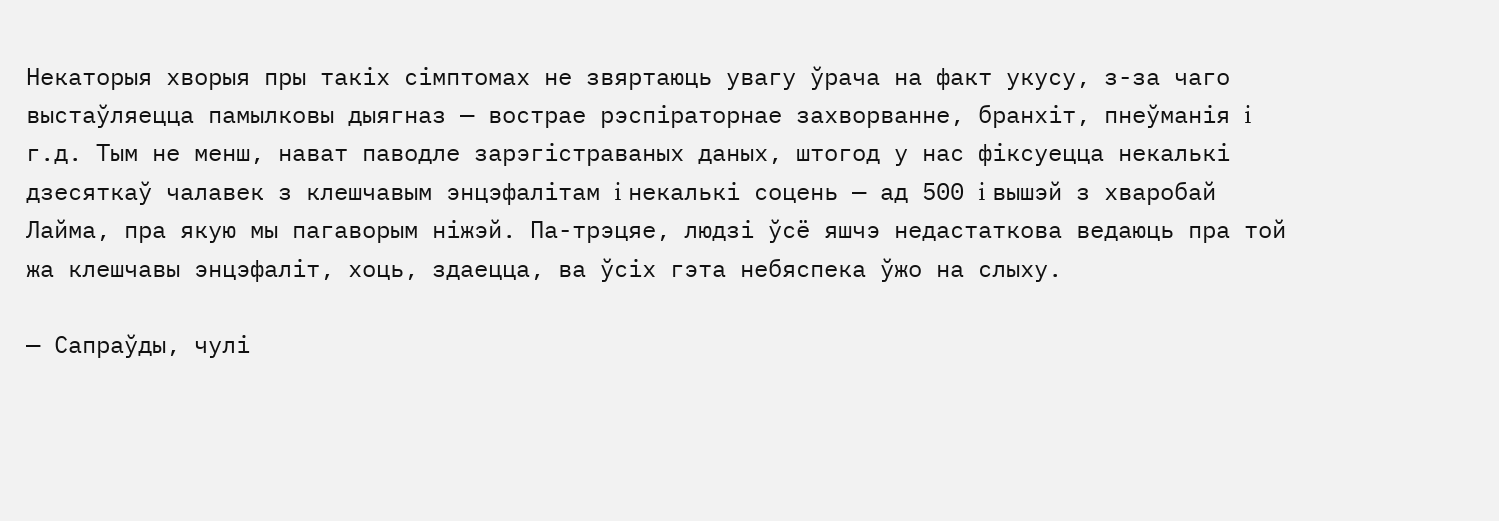Некаторыя хворыя пры такiх сiмптомах не звяртаюць увагу ўрача на факт укусу, з-за чаго выстаўляецца памылковы дыягназ — вострае рэспiраторнае захворванне, бранхiт, пнеўманiя i г.д. Тым не менш, нават паводле зарэгiстраваных даных, штогод у нас фiксуецца некалькi дзесяткаў чалавек з клешчавым энцэфалiтам i некалькi соцень — ад 500 i вышэй з хваробай Лайма, пра якую мы пагаворым нiжэй. Па-трэцяе, людзi ўсё яшчэ недастаткова ведаюць пра той жа клешчавы энцэфалiт, хоць, здаецца, ва ўсiх гэта небяспека ўжо на слыху.

— Сапраўды, чулi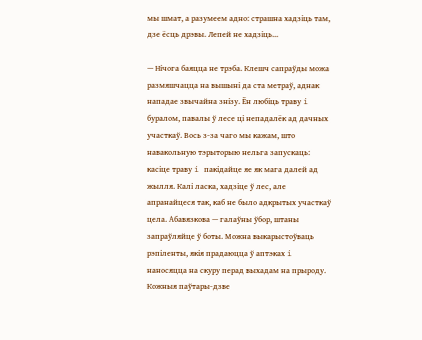мы шмат, а разумеем адно: страшна хадзiць там, дзе ёсць дрэвы. Лепей не хадзiць...

— Нiчога баяцца не трэба. Клешч сапраўды можа размяшчацца на вышынi да ста метраў, аднак нападае звычайна знiзу. Ён любiць траву i буралом, павалы ў лесе цi непадалёк ад дачных участкаў. Вось з-за чаго мы кажам, што навакольную тэрыторыю нельга запускаць: касiце траву i пакiдайце яе як мага далей ад жылля. Калi ласка, хадзiце ў лес, але апранайцеся так, каб не было адкрытых участкаў цела. Абавязкова — галаўны ўбор, штаны запраўляйце ў боты. Можна выкарыстоўваць рэпiленты, якiя прадаюцца ў аптэках i наносяцца на скуру перад выхадам на прыроду. Кожныя паўтары-дзве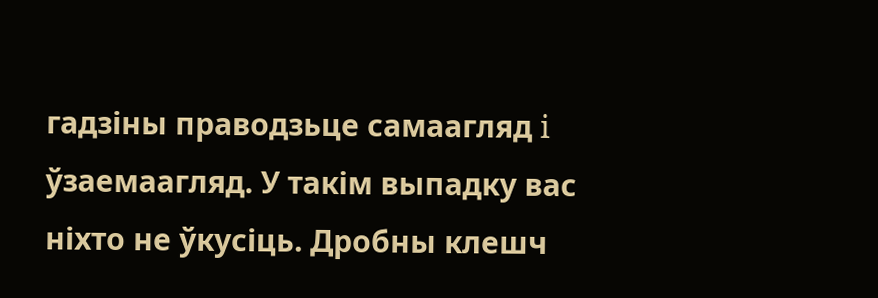гадзiны праводзьце самаагляд i ўзаемаагляд. У такiм выпадку вас нiхто не ўкусiць. Дробны клешч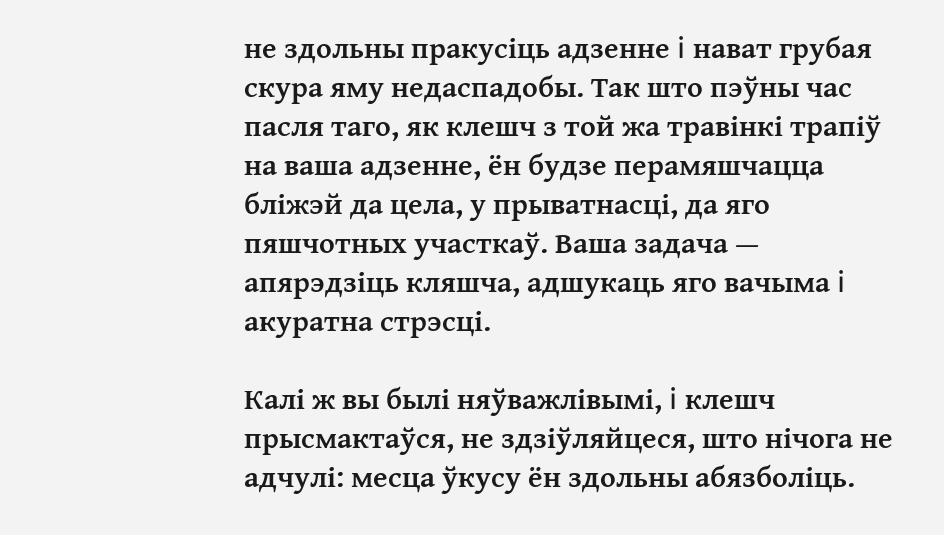не здольны пракусiць адзенне i нават грубая скура яму недаспадобы. Так што пэўны час пасля таго, як клешч з той жа травiнкi трапiў на ваша адзенне, ён будзе перамяшчацца блiжэй да цела, у прыватнасцi, да яго пяшчотных участкаў. Ваша задача — апярэдзiць кляшча, адшукаць яго вачыма i акуратна стрэсцi.

Калi ж вы былi няўважлiвымi, i клешч прысмактаўся, не здзiўляйцеся, што нiчога не адчулi: месца ўкусу ён здольны абязболiць.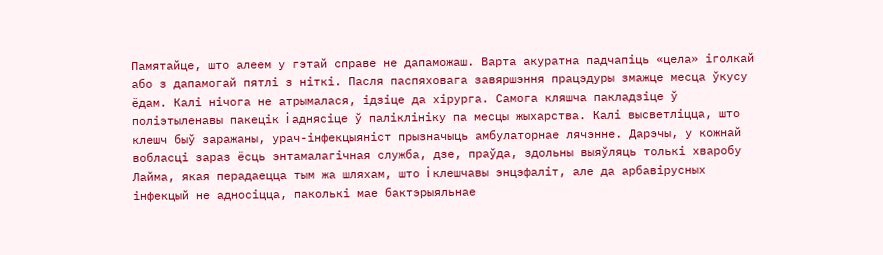Памятайце, што алеем у гэтай справе не дапаможаш. Варта акуратна падчапiць «цела» iголкай або з дапамогай пятлi з нiткi. Пасля паспяховага завяршэння працэдуры змажце месца ўкусу ёдам. Калi нiчога не атрымалася, iдзiце да хiрурга. Самога кляшча пакладзiце ў полiэтыленавы пакецiк i аднясiце ў палiклiнiку па месцы жыхарства. Калi высветлiцца, што клешч быў заражаны, урач-iнфекцыянiст прызначыць амбулаторнае лячэнне. Дарэчы, у кожнай вобласцi зараз ёсць энтамалагiчная служба, дзе, праўда, здольны выяўляць толькi хваробу Лайма, якая перадаецца тым жа шляхам, што i клешчавы энцэфалiт, але да арбавiрусных iнфекцый не адносiцца, паколькi мае бактэрыяльнае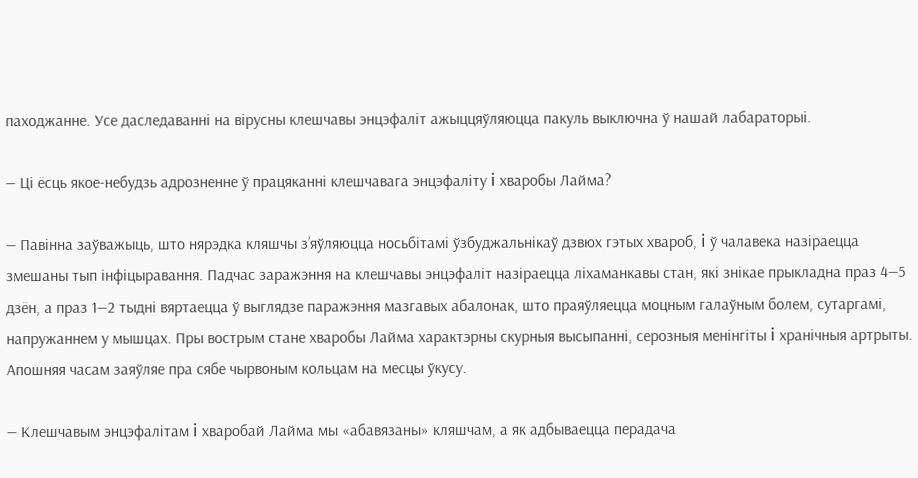паходжанне. Усе даследаваннi на вiрусны клешчавы энцэфалiт ажыццяўляюцца пакуль выключна ў нашай лабараторыi.

— Цi ёсць якое-небудзь адрозненне ў працяканнi клешчавага энцэфалiту i хваробы Лайма?

— Павiнна заўважыць, што нярэдка кляшчы з’яўляюцца носьбiтамi ўзбуджальнiкаў дзвюх гэтых хвароб, i ў чалавека назiраецца змешаны тып iнфiцыравання. Падчас заражэння на клешчавы энцэфалiт назiраецца лiхаманкавы стан, якi знiкае прыкладна праз 4—5 дзён, а праз 1—2 тыднi вяртаецца ў выглядзе паражэння мазгавых абалонак, што праяўляецца моцным галаўным болем, сутаргамi, напружаннем у мышцах. Пры вострым стане хваробы Лайма характэрны скурныя высыпаннi, серозныя менiнгiты i хранiчныя артрыты. Апошняя часам заяўляе пра сябе чырвоным кольцам на месцы ўкусу.

— Клешчавым энцэфалiтам i хваробай Лайма мы «абавязаны» кляшчам, а як адбываецца перадача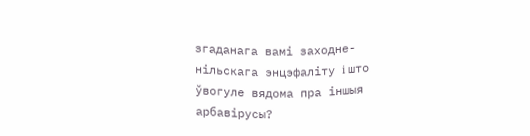згаданага вамi заходне-нiльскага энцэфалiту i што ўвогуле вядома пра iншыя арбавiрусы?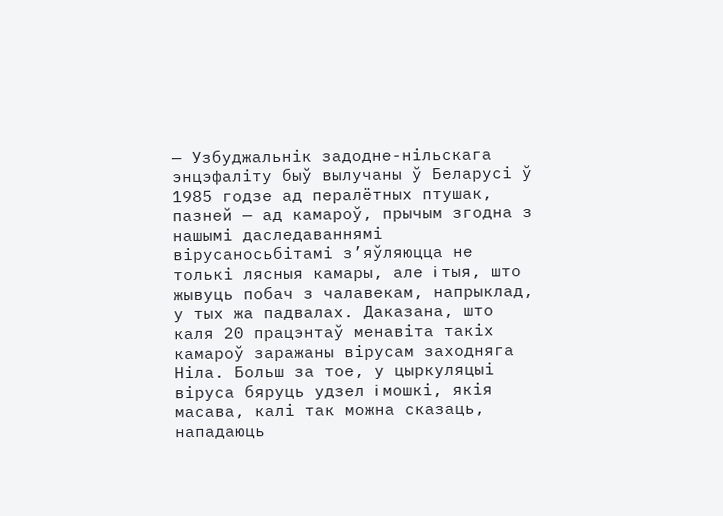— Узбуджальнiк задодне-нiльскага энцэфалiту быў вылучаны ў Беларусi ў 1985 годзе ад пералётных птушак, пазней — ад камароў, прычым згодна з нашымi даследаваннямi вiрусаносьбiтамi з’яўляюцца не толькi лясныя камары, але i тыя, што жывуць побач з чалавекам, напрыклад, у тых жа падвалах. Даказана, што каля 20 працэнтаў менавiта такiх камароў заражаны вiрусам заходняга Нiла. Больш за тое, у цыркуляцыi вiруса бяруць удзел i мошкi, якiя масава, калi так можна сказаць, нападаюць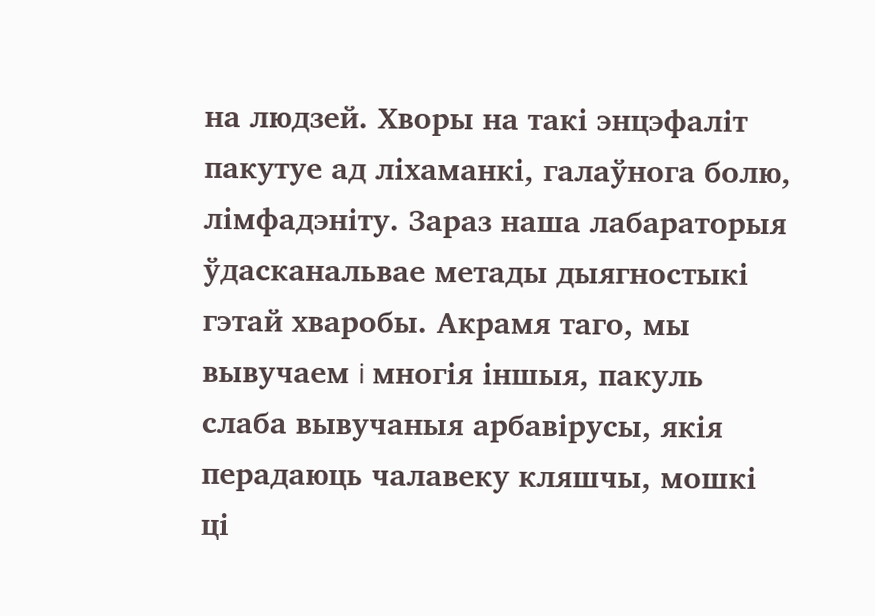на людзей. Хворы на такi энцэфалiт пакутуе ад лiхаманкi, галаўнога болю, лiмфадэнiту. Зараз наша лабараторыя ўдасканальвае метады дыягностыкi гэтай хваробы. Акрамя таго, мы вывучаем i многiя iншыя, пакуль слаба вывучаныя арбавiрусы, якiя перадаюць чалавеку кляшчы, мошкi цi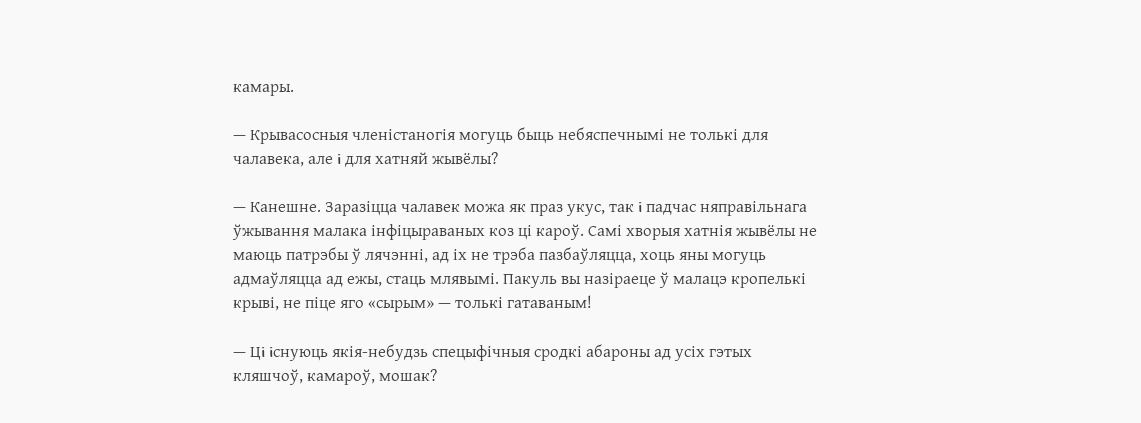камары.

— Крывасосныя членiстаногiя могуць быць небяспечнымi не толькi для чалавека, але i для хатняй жывёлы?

— Канешне. Заразiцца чалавек можа як праз укус, так i падчас няправiльнага ўжывання малака iнфiцыраваных коз цi кароў. Самi хворыя хатнiя жывёлы не маюць патрэбы ў лячэннi, ад iх не трэба пазбаўляцца, хоць яны могуць адмаўляцца ад ежы, стаць млявымi. Пакуль вы назiраеце ў малацэ кропелькi крывi, не пiце яго «сырым» — толькi гатаваным!

— Цi iснуюць якiя-небудзь спецыфiчныя сродкi абароны ад усiх гэтых кляшчоў, камароў, мошак?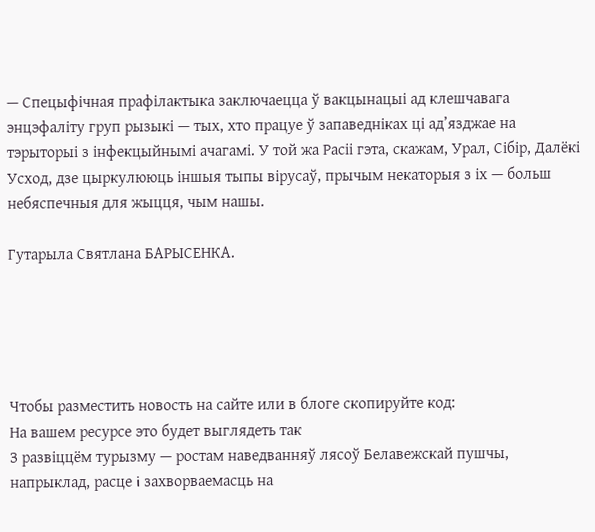— Спецыфiчная прафiлактыка заключаецца ў вакцынацыi ад клешчавага энцэфалiту груп рызыкi — тых, хто працуе ў запаведнiках цi ад’язджае на тэрыторыi з iнфекцыйнымi ачагамi. У той жа Расii гэта, скажам, Урал, Сiбiр, Далёкi Усход, дзе цыркулююць iншыя тыпы вiрусаў, прычым некаторыя з iх — больш небяспечныя для жыцця, чым нашы.

Гутарыла Святлана БАРЫСЕНКА.





Чтобы разместить новость на сайте или в блоге скопируйте код:
На вашем ресурсе это будет выглядеть так
З развiццём турызму — ростам наведванняў лясоў Белавежскай пушчы, напрыклад, расце i захворваемасць на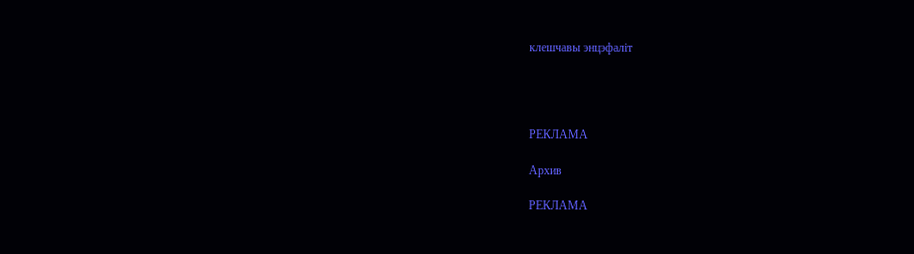клешчавы энцэфалiт




РЕКЛАМА

Архив

РЕКЛАМА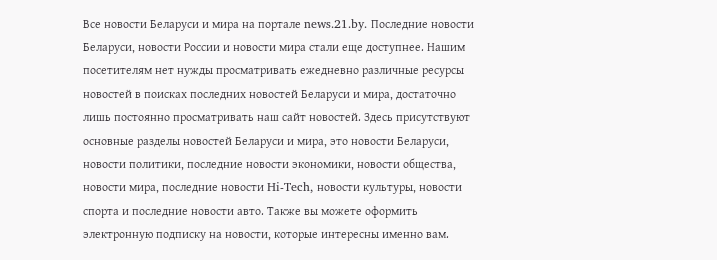Все новости Беларуси и мира на портале news.21.by. Последние новости Беларуси, новости России и новости мира стали еще доступнее. Нашим посетителям нет нужды просматривать ежедневно различные ресурсы новостей в поисках последних новостей Беларуси и мира, достаточно лишь постоянно просматривать наш сайт новостей. Здесь присутствуют основные разделы новостей Беларуси и мира, это новости Беларуси, новости политики, последние новости экономики, новости общества, новости мира, последние новости Hi-Tech, новости культуры, новости спорта и последние новости авто. Также вы можете оформить электронную подписку на новости, которые интересны именно вам.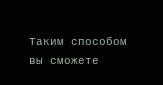Таким способом вы сможете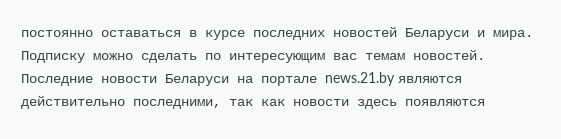постоянно оставаться в курсе последних новостей Беларуси и мира. Подписку можно сделать по интересующим вас темам новостей. Последние новости Беларуси на портале news.21.by являются действительно последними, так как новости здесь появляются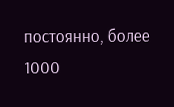постоянно, более 1000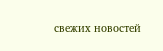свежих новостей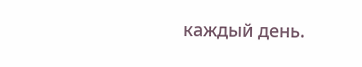каждый день.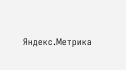Яндекс.Метрика